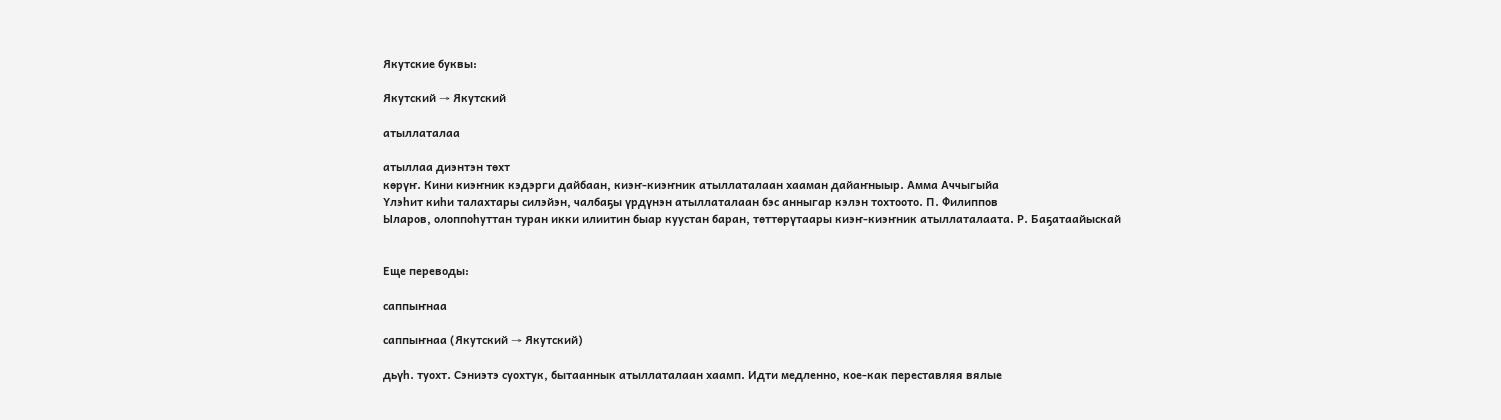Якутские буквы:

Якутский → Якутский

атыллаталаа

атыллаа диэнтэн төхт
көрүҥ. Кини киэҥник кэдэрги дайбаан, киэҥ-киэҥник атыллаталаан хааман дайаҥныыр. Амма Аччыгыйа
Үлэһит киһи талахтары силэйэн, чалбаҕы үрдүнэн атыллаталаан бэс анныгар кэлэн тохтоото. П. Филиппов
Ыларов, олоппоһуттан туран икки илиитин быар куустан баран, төттөрүтаары киэҥ-киэҥник атыллаталаата. Р. Баҕатаайыскай


Еще переводы:

саппыҥнаа

саппыҥнаа (Якутский → Якутский)

дьүһ. туохт. Сэниэтэ суохтук, бытааннык атыллаталаан хаамп. Идти медленно, кое-как переставляя вялые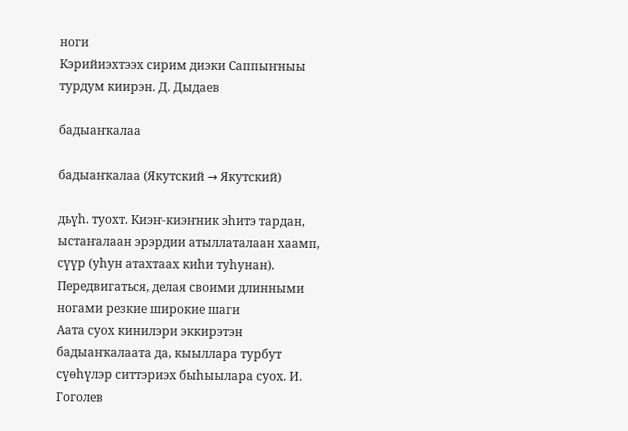ноги
Кэрийиэхтээх сирим диэки Саппыҥныы турдум киирэн. Д. Дыдаев

бадыаҥкалаа

бадыаҥкалаа (Якутский → Якутский)

дьүһ. туохт. Киэҥ-киэҥник эһитэ тардан, ыстаҥалаан эрэрдии атыллаталаан хаамп, сүүр (уһун атахтаах киһи туһунан). Передвигаться, делая своими длинными ногами резкие широкие шаги
Аата суох кинилэри эккирэтэн бадыаҥкалаата да, кыыллара турбут сүөһүлэр ситтэриэх быһыылара суох. И. Гоголев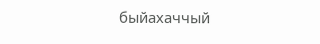быйахаччый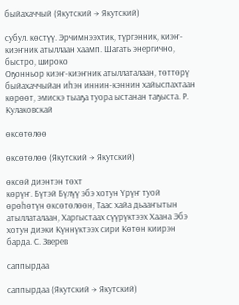быйахаччый (Якутский → Якутский)

субул. көстүү. Эрчимнээхтик, түргэнник, киэҥ-киэҥник атыллаан хаамп. Шагать энергично, быстро, широко
Оҕонньор киэҥ-киэҥник атыллаталаан, төттөрү быйахаччыйан иһэн иннин-кэннин хайыспахтаан көрөөт, эмискэ тыаҕа туора ыстанан таҕыста. Р. Кулаковскай

өксөтөлөө

өксөтөлөө (Якутский → Якутский)

өксөй диэнтэн төхт
көрүҥ. Бүтэй Бүлүү эбэ хотун Үрүҥ туой өрөһөтүн өксөтөлөөн, Таас хайа дьааҥытын атыллаталаан, Харгыстаах сүүрүктээх Хаана Эбэ хотун диэки Күннүктээх сири Көтөн киирэн барда. С. Зверев

саппырдаа

саппырдаа (Якутский → Якутский)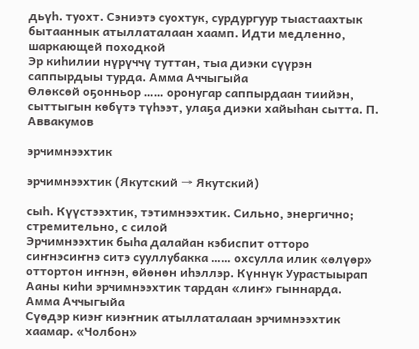дьүһ. туохт. Сэниэтэ суохтук, сурдургуур тыастаахтык бытааннык атыллаталаан хаамп. Идти медленно, шаркающей походкой
Эр киһилии нүрүччү туттан, тыа диэки сүүрэн саппырдыы турда. Амма Аччыгыйа
Өлөксөй оҕонньор …… оронугар саппырдаан тиийэн, сыттыгын көбүтэ түһээт, улаҕа диэки хайыһан сытта. П. Аввакумов

эрчимнээхтик

эрчимнээхтик (Якутский → Якутский)

сыһ. Күүстээхтик, тэтимнээхтик. Сильно, энергично; стремительно, с силой
Эрчимнээхтик быһа далайан кэбиспит отторо сиҥнэсиҥнэ ситэ сууллубакка …… охсулла илик «өлүөр» оттортон иҥнэн, өйөнөн иһэллэр. Күннүк Уурастыырап
Ааны киһи эрчимнээхтик тардан «лиҥ» гыннарда. Амма Аччыгыйа
Сүөдэр киэҥ киэҥник атыллаталаан эрчимнээхтик хаамар. «Чолбон»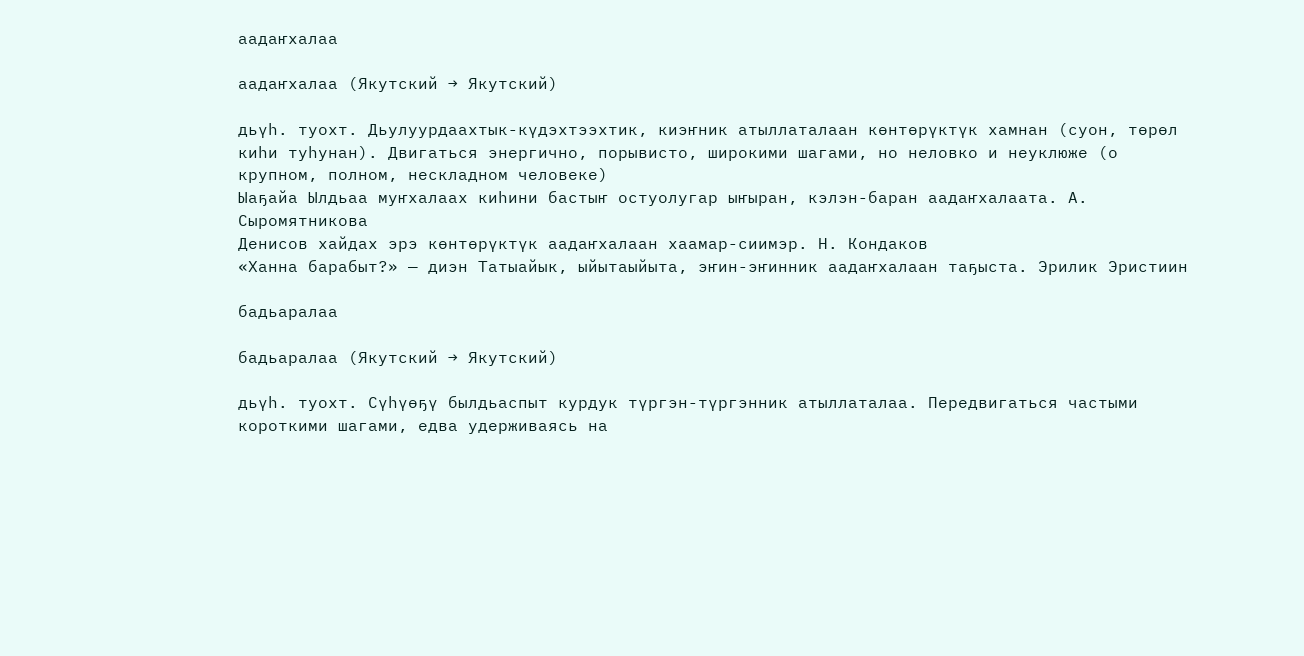аадаҥхалаа

аадаҥхалаа (Якутский → Якутский)

дьүһ. туохт. Дьулуурдаахтык-күдэхтээхтик, киэҥник атыллаталаан көнтөрүктүк хамнан (суон, төрөл киһи туһунан). Двигаться энергично, порывисто, широкими шагами, но неловко и неуклюже (о крупном, полном, нескладном человеке)
Ыаҕайа Ылдьаа муҥхалаах киһини бастыҥ остуолугар ыҥыран, кэлэн-баран аадаҥхалаата. А. Сыромятникова
Денисов хайдах эрэ көнтөрүктүк аадаҥхалаан хаамар-сиимэр. Н. Кондаков
«Ханна барабыт?» — диэн Татыайык, ыйытаыйыта, эҥин-эҥинник аадаҥхалаан таҕыста. Эрилик Эристиин

бадьаралаа

бадьаралаа (Якутский → Якутский)

дьүһ. туохт. Сүһүөҕү былдьаспыт курдук түргэн-түргэнник атыллаталаа. Передвигаться частыми короткими шагами, едва удерживаясь на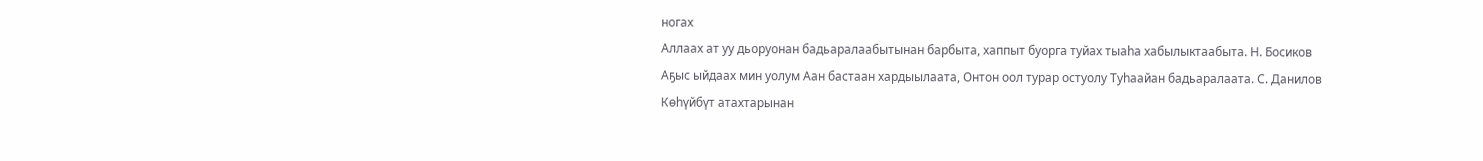ногах
Аллаах ат уу дьоруонан бадьаралаабытынан барбыта, хаппыт буорга туйах тыаһа хабылыктаабыта. Н. Босиков
Аҕыс ыйдаах мин уолум Аан бастаан хардыылаата, Онтон оол турар остуолу Туһаайан бадьаралаата. С. Данилов
Көһүйбүт атахтарынан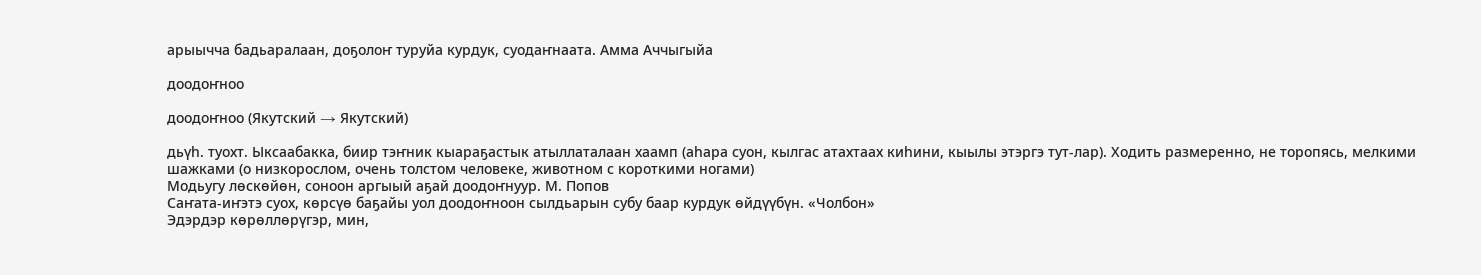арыычча бадьаралаан, доҕолоҥ туруйа курдук, суодаҥнаата. Амма Аччыгыйа

доодоҥноо

доодоҥноо (Якутский → Якутский)

дьүһ. туохт. Ыксаабакка, биир тэҥник кыараҕастык атыллаталаан хаамп (аһара суон, кылгас атахтаах киһини, кыылы этэргэ тут-лар). Ходить размеренно, не торопясь, мелкими шажками (о низкорослом, очень толстом человеке, животном с короткими ногами)
Модьугу лөскөйөн, соноон аргыый аҕай доодоҥнуур. М. Попов
Саҥата-иҥэтэ суох, көрсүө баҕайы уол доодоҥноон сылдьарын субу баар курдук өйдүүбүн. «Чолбон»
Эдэрдэр көрөллөрүгэр, мин,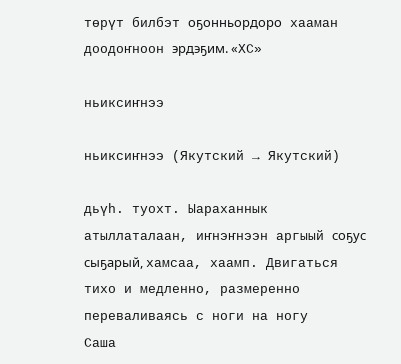төрүт билбэт оҕонньордоро хааман доодоҥноон эрдэҕим. «ХС»

ньиксиҥнээ

ньиксиҥнээ (Якутский → Якутский)

дьүһ. туохт. Ыараханнык атыллаталаан, иҥнэҥнээн аргыый соҕус сыҕарый, хамсаа, хаамп. Двигаться тихо и медленно, размеренно переваливаясь с ноги на ногу
Саша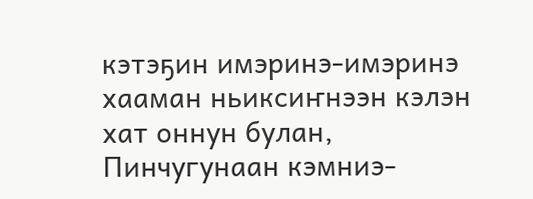кэтэҕин имэринэ-имэринэ хааман ньиксиҥнээн кэлэн хат оннун булан, Пинчугунаан кэмниэ-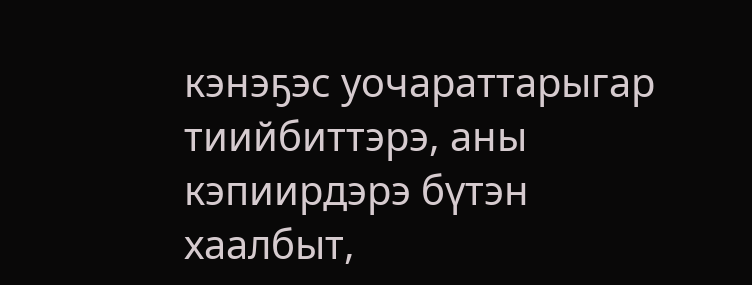кэнэҕэс уочараттарыгар тиийбиттэрэ, аны кэпиирдэрэ бүтэн хаалбыт,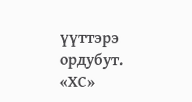үүттэрэ ордубут. «ХС»